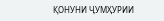ҚОНУНИ ҶУМҲУРИИ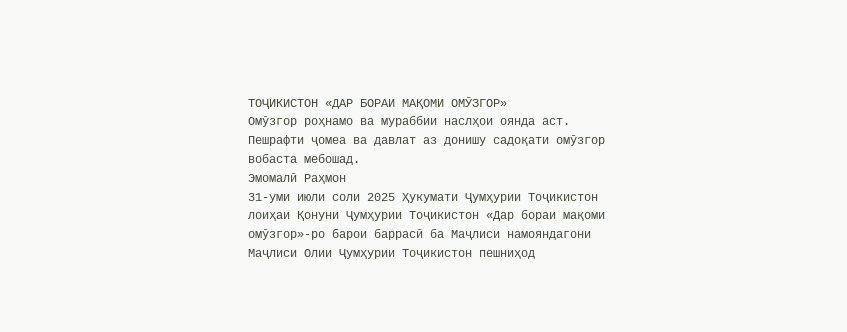ТОҶИКИСТОН «ДАР БОРАИ МАҚОМИ ОМӮЗГОР»
Омӯзгор роҳнамо ва мураббии наслҳои оянда аст. Пешрафти ҷомеа ва давлат аз донишу садоқати омӯзгор вобаста мебошад.
Эмомалӣ Раҳмон
31-уми июли соли 2025 Ҳукумати Ҷумҳурии Тоҷикистон лоиҳаи Қонуни Ҷумҳурии Тоҷикистон «Дар бораи мақоми омӯзгор»-ро барои баррасӣ ба Маҷлиси намояндагони Маҷлиси Олии Ҷумҳурии Тоҷикистон пешниҳод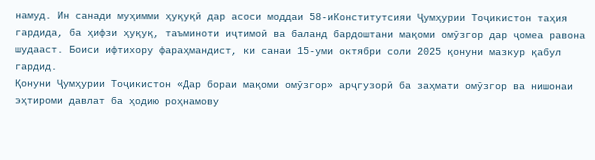намуд. Ин санади муҳимми ҳуқуқӣ дар асоси моддаи 58-иКонститутсияи Ҷумҳурии Тоҷикистон таҳия гардида, ба ҳифзи ҳуқуқ, таъминоти иҷтимоӣ ва баланд бардоштани мақоми омӯзгор дар ҷомеа равона шудааст. Боиси ифтихору фараҳмандист, ки санаи 15-уми октябри соли 2025 қонуни мазкур қабул гардид.
Қонуни Ҷумҳурии Тоҷикистон «Дар бораи мақоми омӯзгор» арҷгузорӣ ба заҳмати омӯзгор ва нишонаи эҳтироми давлат ба ҳодию роҳнамову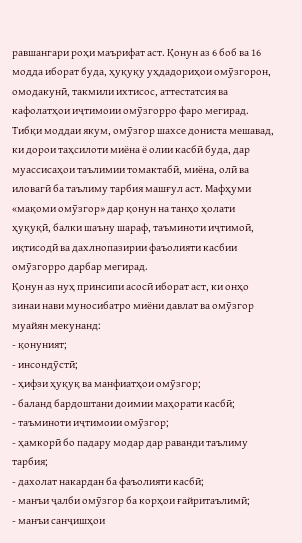равшангари роҳи маърифат аст. Қонун аз 6 боб ва 16 модда иборат буда, ҳуқуқу уҳдадориҳои омӯзгорон, омодакунӣ, такмили ихтисос, аттестатсия ва кафолатҳои иҷтимоии омӯзгорро фаро мегирад. Тибқи моддаи якум, омӯзгор шахсе дониста мешавад, ки дорои таҳсилоти миёна ё олии касбӣ буда, дар муассисаҳои таълимии томактабӣ, миёна, олӣ ва иловагӣ ба таълиму тарбия машғул аст. Мафҳуми «мақоми омӯзгор» дар қонун на танҳо ҳолати ҳуқуқӣ, балки шаъну шараф, таъминоти иҷтимоӣ, иқтисодӣ ва дахлнопазирии фаъолияти касбии омӯзгорро дарбар мегирад.
Қонун аз нуҳ принсипи асосӣ иборат аст, ки онҳо зинаи нави муносибатро миёни давлат ва омӯзгор муайян мекунанд:
- қонуният;
- инсондӯстӣ;
- ҳифзи ҳуқуқ ва манфиатҳои омӯзгор;
- баланд бардоштани доимии маҳорати касбӣ;
- таъминоти иҷтимоии омӯзгор;
- ҳамкорӣ бо падару модар дар раванди таълиму тарбия;
- дахолат накардан ба фаъолияти касбӣ;
- манъи ҷалби омӯзгор ба корҳои ғайритаълимӣ;
- манъи санҷишҳои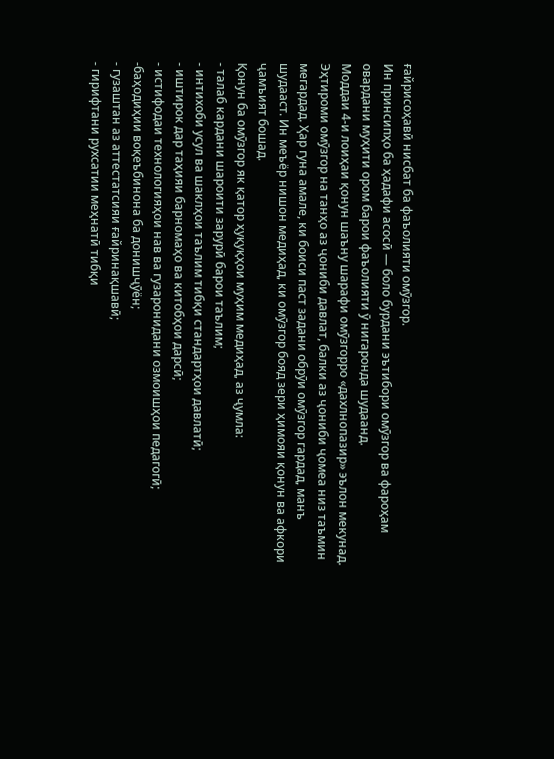ғайрисоҳавӣ нисбат ба фаъолияти омӯзгор.
Ин принсипҳо ба ҳадафи асосӣ — боло бурдани эътибори омӯзгор ва фароҳам овардани муҳити ором барои фаъолияти ӯ нигаронда шудаанд.
Моддаи 4-и лоиҳаи қонун шаъну шарафи омӯзгорро «дахлнопазир» эълон мекунад. Эҳтироми омӯзгор на танҳо аз ҷониби давлат, балки аз ҷониби ҷомеа низ таъмин мегардад. Ҳар гуна амале, ки боиси паст задани обрӯи омӯзгор гардад, манъ шудааст. Ин меъёр нишон медиҳад, ки омӯзгор бояд зери ҳимояи қонун ва афкори ҷамъият бошад.
Қонун ба омӯзгор як қатор ҳуқуқҳои муҳим медиҳад, аз ҷумла:
- талаб кардани шароити зарурӣ барои таълим;
- интихоби усул ва шаклҳои таълим тибқи стандартҳои давлатӣ;
- иштирок дар таҳияи барномаҳо ва китобҳои дарсӣ;
- истифодаи технологияҳои нав ва гузаронидани озмоишҳои педагогӣ;
-баҳодиҳии воқеъбинона ба донишҷӯён;
- гузаштан аз аттестатсияи ғайринақшавӣ;
- гирифтани рухсатии меҳнатӣ тибқи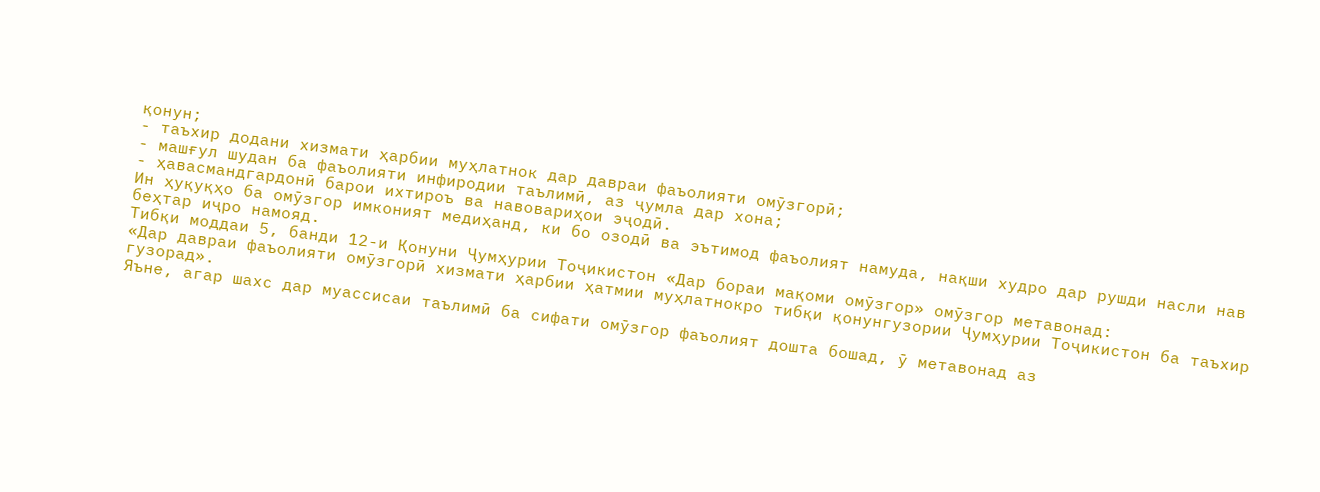қонун;
- таъхир додани хизмати ҳарбии муҳлатнок дар давраи фаъолияти омӯзгорӣ;
- машғул шудан ба фаъолияти инфиродии таълимӣ, аз ҷумла дар хона;
- ҳавасмандгардонӣ барои ихтироъ ва навовариҳои эҷодӣ.
Ин ҳуқуқҳо ба омӯзгор имконият медиҳанд, ки бо озодӣ ва эътимод фаъолият намуда, нақши худро дар рушди насли нав беҳтар иҷро намояд.
Тибқи моддаи 5, банди 12-и Қонуни Ҷумҳурии Тоҷикистон «Дар бораи мақоми омӯзгор» омӯзгор метавонад:
«Дар давраи фаъолияти омӯзгорӣ хизмати ҳарбии ҳатмии муҳлатнокро тибқи қонунгузории Ҷумҳурии Тоҷикистон ба таъхир гузорад».
Яъне, агар шахс дар муассисаи таълимӣ ба сифати омӯзгор фаъолият дошта бошад, ӯ метавонад аз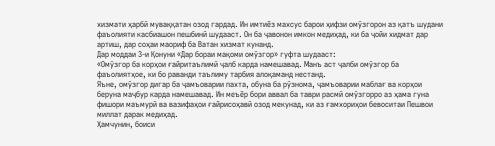хизмати ҳарбӣ муваққатан озод гардад. Ин имтиёз махсус барои ҳифзи омӯзгорон аз қатъ шудани фаъолияти касбиашон пешбинӣ шудааст. Он ба ҷавонон имкон медиҳад, ки ба ҷойи хидмат дар артиш, дар соҳаи маориф ба Ватан хизмат кунанд.
Дар моддаи 3-и Қонуни «Дар бораи мақоми омӯзгор» гуфта шудааст:
«Омӯзгор ба корҳои ғайритаълимӣ ҷалб карда намешавад. Манъ аст ҷалби омӯзгор ба фаъолиятҳое, ки бо раванди таълиму тарбия алоқаманд нестанд.
Яъне, омӯзгор дигар ба ҷамъоварии пахта, обуна ба рӯзнома, ҷамъоварии маблағ ва корҳои беруна маҷбур карда намешавад. Ин меъёр бори аввал ба таври расмӣ омӯзгорро аз ҳама гуна фишори маъмурӣ ва вазифаҳои ғайрисоҳавӣ озод мекунад, ки аз ғамхориҳои бевоситаи Пешвои миллат дарак медиҳад.
Ҳамчунин, боиси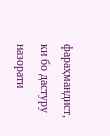фараҳмандист, ки бо дастуру назорати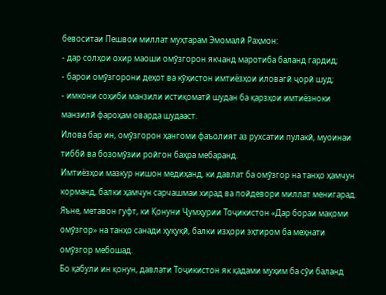бевоситаи Пешвои миллат муҳтарам Эмомалӣ Раҳмон:
- дар солҳои охир маоши омӯзгорон якчанд маротиба баланд гардид;
- барои омӯзгорони деҳот ва кӯҳистон имтиёзҳои иловагӣ ҷорӣ шуд;
- имкони соҳиби манзили истиқоматӣ шудан ба қарзҳои имтиёзноки манзилӣ фароҳам оварда шудааст.
Илова бар ин, омӯзгорон ҳангоми фаъолият аз рухсатии пулакӣ, муоинаи тиббӣ ва бозомӯзии ройгон баҳра мебаранд.
Имтиёзҳои мазкур нишон медиҳанд, ки давлат ба омӯзгор на танҳо ҳамчун корманд, балки ҳамчун сарчашмаи хирад ва пойдевори миллат менигарад. Яъне, метавон гуфт, ки Қонуни Ҷумҳурии Тоҷикистон «Дар бораи мақоми омӯзгор» на танҳо санади ҳуқуқӣ, балки изҳори эҳтиром ба меҳнати омӯзгор мебошад.
Бо қабули ин қонун, давлати Тоҷикистон як қадами муҳим ба сӯи баланд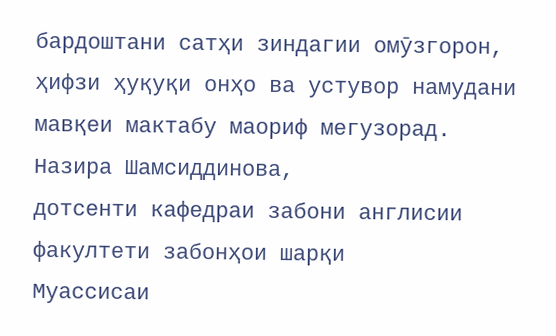бардоштани сатҳи зиндагии омӯзгорон, ҳифзи ҳуқуқи онҳо ва устувор намудани мавқеи мактабу маориф мегузорад.
Назира Шамсиддинова,
дотсенти кафедраи забони англисии факултети забонҳои шарқи
Муассисаи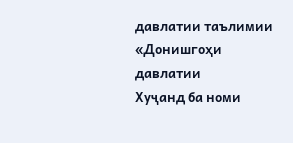давлатии таълимии «Донишгоҳи давлатии
Хуҷанд ба номи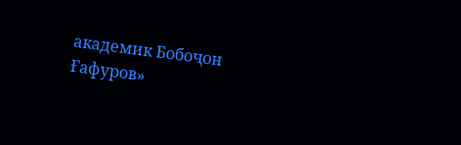академик Бобоҷон Ғафуров»